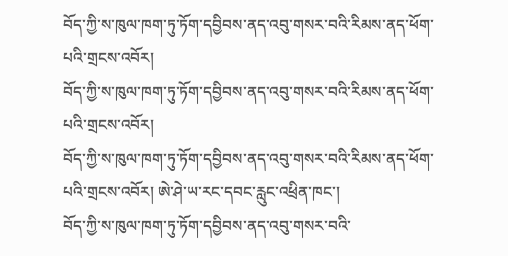བོད་ཀྱི་ས་ཁུལ་ཁག་ཏུ་ཏོག་དབྱིབས་ནད་འབུ་གསར་བའི་རིམས་ནད་ཕོག་པའི་གྲངས་འབོར།
བོད་ཀྱི་ས་ཁུལ་ཁག་ཏུ་ཏོག་དབྱིབས་ནད་འབུ་གསར་བའི་རིམས་ནད་ཕོག་པའི་གྲངས་འབོར།
བོད་ཀྱི་ས་ཁུལ་ཁག་ཏུ་ཏོག་དབྱིབས་ནད་འབུ་གསར་བའི་རིམས་ནད་ཕོག་པའི་གྲངས་འབོར། ཨེ་ཤེ་ཡ་རང་དབང་རླུང་འཕྲིན་ཁང་།
བོད་ཀྱི་ས་ཁུལ་ཁག་ཏུ་ཏོག་དབྱིབས་ནད་འབུ་གསར་བའི་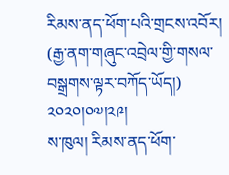རིམས་ནད་ཕོག་པའི་གྲངས་འབོར།
(རྒྱ་ནག་གཞུང་འབྲེལ་གྱི་གསལ་བསྒྲགས་ལྟར་བཀོད་ཡོད།) ༢༠༢༠།༠༧།༢༩།
ས་ཁུལ། རིམས་ནད་ཕོག་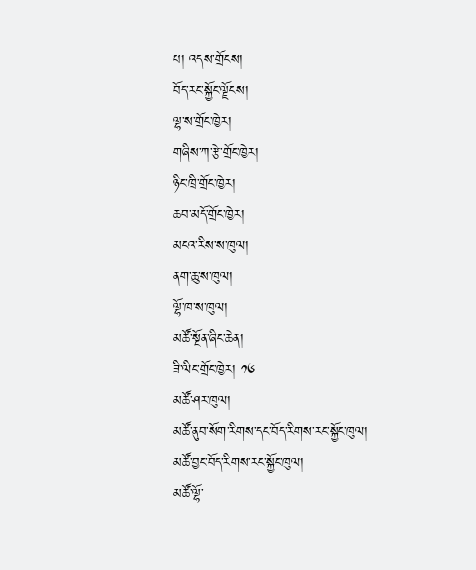པ། འདས་གྲོངས།
བོད་རང་སྐྱོང་ལྗོངས།
ལྷ་ས་གྲོང་ཁྱེར།
གཞིས་ཀ་རྩེ་གྲོང་ཁྱེར།
ཉིང་ཁྲི་གྲོང་ཁྱེར།
ཆབ་མདོ་གྲོང་ཁྱེར།
མངའ་རིས་ས་ཁུལ།
ནག་ཆུ་ས་ཁུལ།
ལྷོ་ཁ་ས་ཁུལ།
མཚོ་སྔོན་ཞིང་ཆེན།
ཟི་ལིང་གྲོང་ཁྱེར། ༡༦
མཚོ་ཤར་ཁུལ།
མཚོ་ནུབ་སོག་རིགས་དང་བོད་རིགས་རང་སྐྱོང་ཁུལ།
མཚོ་བྱང་བོད་རིགས་རང་སྐྱོང་ཁུལ།
མཚོ་ལྷོ་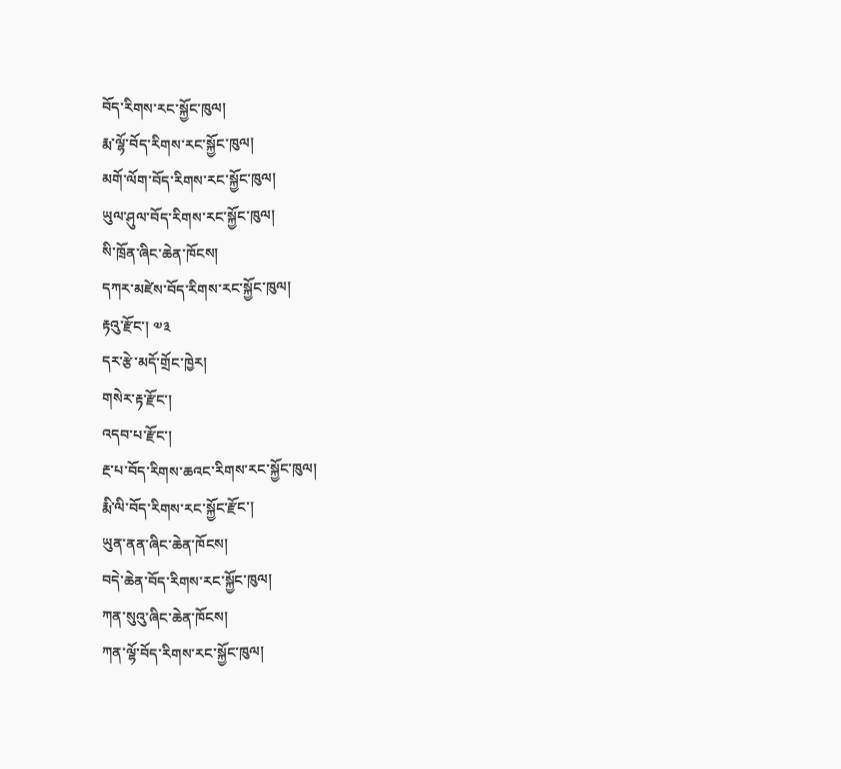བོད་རིགས་རང་སྐྱོང་ཁུལ།
རྨ་ལྷོ་བོད་རིགས་རང་སྐྱོང་ཁུལ།
མགོ་ལོག་བོད་རིགས་རང་སྐྱོང་ཁུལ།
ཡུལ་ཤུལ་བོད་རིགས་རང་སྐྱོང་ཁུལ།
སི་ཁྲོན་ཞིང་ཆེན་ཁོངས།
དཀར་མཛེས་བོད་རིགས་རང་སྐྱོང་ཁུལ།
རྟའུ་རྫོང་། ༧༣
དར་རྩེ་མདོ་གྲོང་ཁྱེར།
གསེར་རྟ་རྫོང་།
འདབ་པ་རྫོང་།
རྔ་པ་བོད་རིགས་ཆའང་རིགས་རང་སྐྱོང་ཁུལ།
རྨི་ལི་བོད་རིགས་རང་སྐྱོང་རྫོང་།
ཡུན་ནན་ཞིང་ཆེན་ཁོངས།
བདེ་ཆེན་བོད་རིགས་རང་སྐྱོང་ཁུལ།
ཀན་སུའུ་ཞིང་ཆེན་ཁོངས།
ཀན་ལྷོ་བོད་རིགས་རང་སྐྱོང་ཁུལ།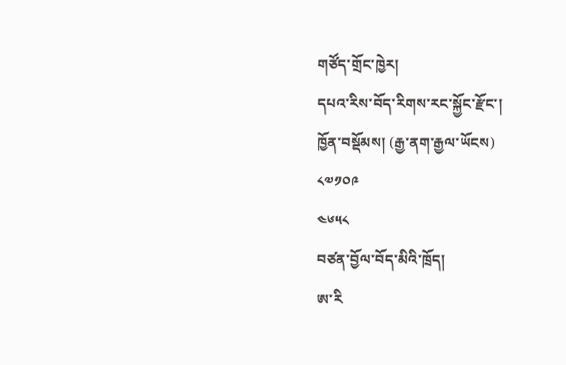གཙོད་གྲོང་ཁྱེར།
དཔའ་རིས་བོད་རིགས་རང་སྐྱོང་རྫོང་།
ཁྱོན་བསྡོམས། (རྒྱ་ནག་རྒྱལ་ཡོངས)
༨༧༡༠༩
༤༦༥༨
བཙན་བྱོལ་བོད་མིའི་ཁྲོད།
ཨ་རི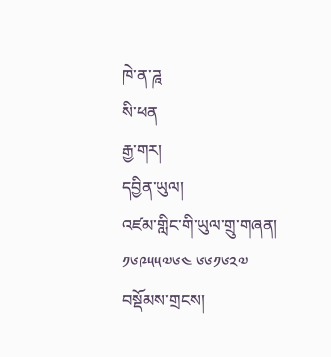ཁེ་ན་ཌཱ
སི་ཕན
རྒྱ་གར།
དབྱིན་ཡུལ།
འཛམ་གླིང་གི་ཡུལ་གྲུ་གཞན། ༡༦༩༥༥༧༦༤ ༦༦༡༦༢༧
བསྡོམས་གྲངས།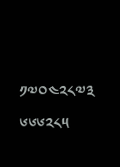༡༧༠༤༢༨༧༣
༦༦༦༢༨༥